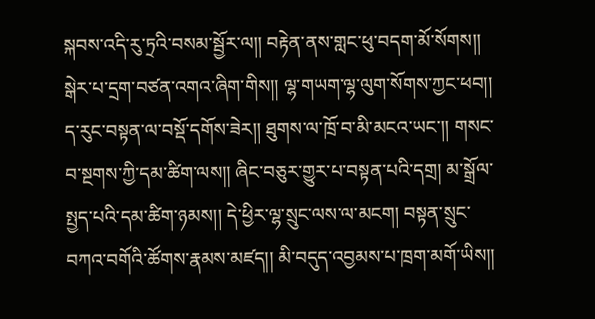སྐབས་འདི་རུ་ཏྲའི་བསམ་སྦྱོར་ལ།། བརྟེན་ནས་གླང་ཕུ་བདག་མོ་སོགས།། སྒེར་པ་དྲག་བཙན་འགའ་ཞིག་གིས།། ལྷ་གཡག་ལྷ་ལུག་སོགས་ཀྱང་ཕབ།། ད་རུང་བསྟན་ལ་བསྡོ་དགོས་ཟེར།། ཐུགས་ལ་ཁྲོ་བ་མི་མངའ་ཡང་།། གསང་བ་སྔགས་ཀྱི་དམ་ཚིག་ལས།། ཞིང་བཅུར་གྱུར་པ་བསྟན་པའི་དགྲ། མ་སྒྲོལ་སྤྱད་པའི་དམ་ཚིག་ཉམས།། དེ་ཕྱིར་ལྷ་སྲུང་ལས་ལ་མངག། བསྟན་སྲུང་བཀའ་བགོའི་ཚོགས་རྣམས་མཛད།། མི་བདུད་འབྱམས་པ་ཁྲག་མགོ་ཡིས།།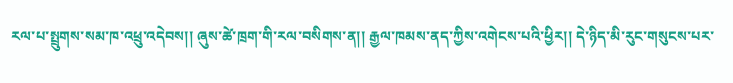རལ་པ་སྤྲུགས་སམ་ཁ་འཕྲུ་འདེབས།། ཞུས་ཚེ་ཁྲག་གི་རལ་བསིགས་ན།། རྒྱལ་ཁམས་ནད་ཀྱིས་འགེངས་པའི་ཕྱིར།། དེ་ཉིད་མི་རུང་གསུངས་པར་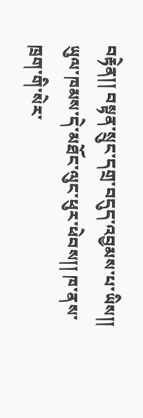བརྟེན།། བསྟན་སྲུང་དགྲ་བདུད་འབྱམས་པ་ཡིས།། ཡུལ་ཁམས་དེ་མཐོང་ལུང་ཕུར་ཕེབས།། ཁ་ནས་ཁྲག་གི་སེར་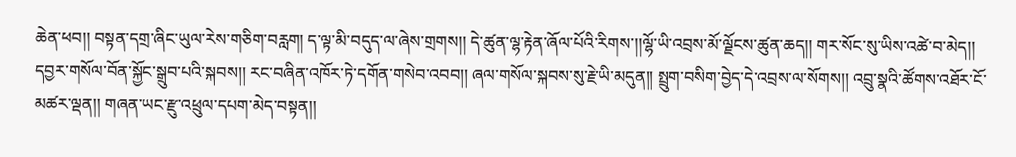ཆེན་ཕབ།། བསྟན་དགྲ་ཞིང་ཡུལ་རེས་གཅིག་བརླག། ད་ལྟ་མི་བདུད་ལ་ཞེས་གྲགས།། དེ་ཚུན་ལྷ་རྟེན་ཞོལ་པོའི་རིགས་།།ལྷོ་ཡི་འབྲས་མོ་ལྗོངས་ཚུན་ཆད།། གར་སོང་སུ་ཡིས་འཚེ་བ་མེད།། དབྱར་གསོལ་བོན་སྐྱོང་སྒྲུབ་པའི་སྐབས།། རང་བཞིན་འཁོར་ཏེ་དགོན་གསེབ་འབབ།། ཞལ་གསོལ་སྐབས་སུ་རྗེ་ཡི་མདུན།། སྤྲུག་བསིག་བྱེད་དེ་འབྲས་ལ་སོགས།། འབྲུ་སྣའི་ཚོགས་འཐོར་ངོ་མཚར་ལྡན།། གཞན་ཡང་རྫུ་འཕྲུལ་དཔག་མེད་བསྟན།།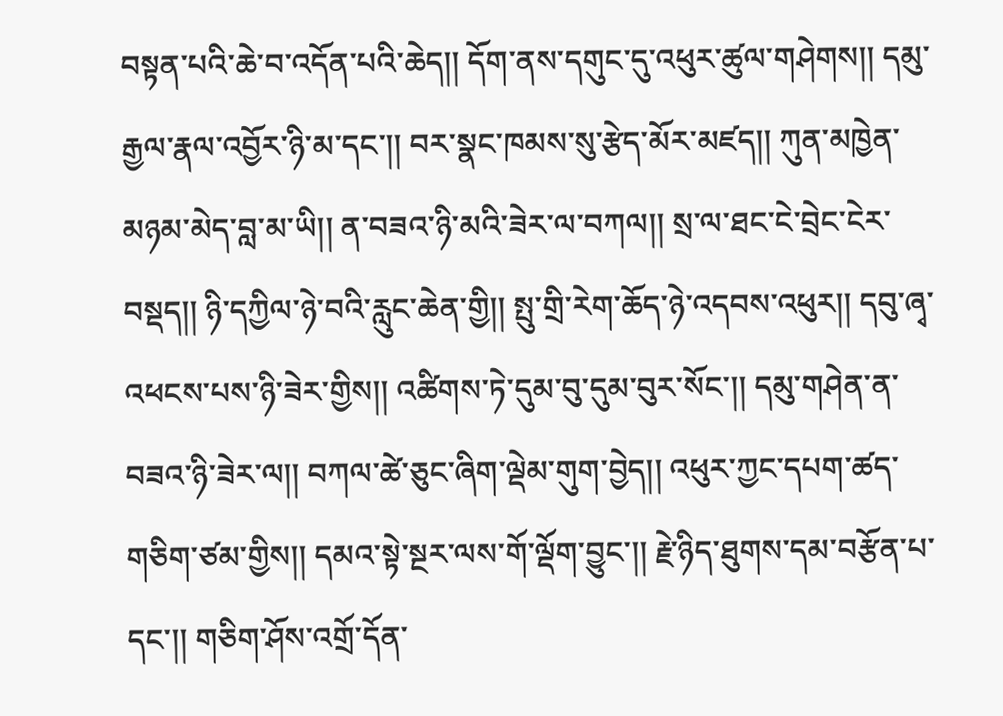བསྟན་པའི་ཆེ་བ་འདོན་པའི་ཆེད།། དོག་ནས་དགུང་དུ་འཕུར་ཚུལ་གཤེགས།། དམུ་རྒྱལ་རྣལ་འབྱོར་ཉི་མ་དང་།། བར་སྣང་ཁམས་སུ་རྩེད་མོར་མཛད།། ཀུན་མཁྱེན་མཉམ་མེད་བླ་མ་ཡི།། ན་བཟའ་ཉི་མའི་ཟེར་ལ་བཀལ།། སྲ་ལ་ཐང་ངེ་བྲེང་ངེར་བསྡད།། ཉི་དཀྱིལ་ཉེ་བའི་རླུང་ཆེན་གྱི།། སྤུ་གྲི་རེག་ཆོད་ཉེ་འདབས་འཕུར།། དབུ་ཞྭ་འཕངས་པས་ཉི་ཟེར་གྱིས།། འཚིགས་ཏེ་དུམ་བུ་དུམ་བུར་སོང་།། དམུ་གཤེན་ན་བཟའ་ཉི་ཟེར་ལ།། བཀལ་ཚེ་ཅུང་ཞིག་ལྡེམ་གུག་བྱེད།། འཕུར་ཀྱང་དཔག་ཚད་གཅིག་ཙམ་གྱིས།། དམའ་སྟེ་སྔར་ལས་གོ་ལྡོག་བྱུང་།། རྗེ་ཉིད་ཐུགས་དམ་བརྩོན་པ་དང་།། གཅིག་ཤོས་འགྲོ་དོན་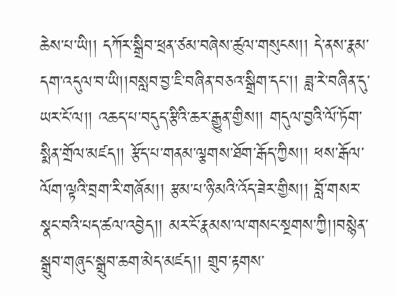ཆེས་པ་ཡི།། དཀོར་སྒྲིབ་ཕྲན་ཙམ་བཞེས་ཚུལ་གསུངས།། དེ་ནས་རྣམ་དག་འདུལ་བ་ཡི།།བསླབ་བྱ་ཇི་བཞིན་བཅའ་སྒྲིག་དང་།། ཟླ་རེ་བཞིན་དུ་ཡར་ངོ་ལ།། འཆད་པ་བདུད་རྩིའི་ཆར་རྒྱུན་གྱིས།། གདུལ་བྱའི་ལོ་ཏོག་སྨིན་གྲོལ་མཛད།། རྩོད་པ་གནམ་ལྕགས་ཐོག་རྒོད་ཀྱིས།། ཕས་རྒོལ་ལོག་ལྟའི་བྲག་རི་གཞོམ།། རྩམ་པ་ཉི་མའི་འོད་ཟེར་གྱིས།། བློ་གསར་སྣང་བའི་པད་ཚལ་འབྱེད།། མར་ངོ་རྣམས་ལ་གསང་སྔགས་ཀྱི།།བསྙེན་སྒྲུབ་གཞུང་སྒྲུབ་ཆག་མེད་མཛད།། གྲུབ་རྟགས་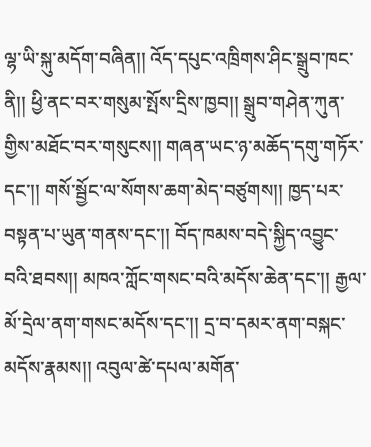ལྷ་ཡི་སྐུ་མདོག་བཞིན།། འོད་དཔུང་འཁྲིགས་ཤིང་སྒྲུབ་ཁང་ནི།། ཕྱི་ནང་བར་གསུམ་སྤོས་དྲིས་ཁྱབ།། སྒྲུབ་གཤེན་ཀུན་གྱིས་མཐོང་བར་གསུངས།། གཞན་ཡང་ཉ་མཆོད་དགུ་གཏོར་དང་།། གསོ་སྦྱོང་ལ་སོགས་ཆག་མེད་བཙུགས།། ཁྱད་པར་བསྟན་པ་ཡུན་གནས་དང་།། བོད་ཁམས་བདེ་སྐྱིད་འབྱུང་བའི་ཐབས།། མཁའ་ཀློང་གསང་བའི་མདོས་ཆེན་དང་།། རྒྱལ་མོ་དྲེལ་ནག་གསང་མདོས་དང་།། དྲ་བ་དམར་ནག་བསྐང་མདོས་རྣམས།། འབུལ་ཚེ་དཔལ་མགོན་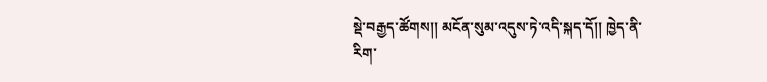སྡེ་བརྒྱད་ཚོགས།། མངོན་སུམ་འདུས་ཏེ་འདི་སྐད་དོ།། ཁྱེད་ནི་རིག་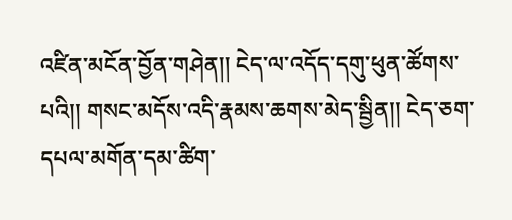འཛིན་མངོན་བྱོན་གཤེན།། ངེད་ལ་འདོད་དགུ་ཕུན་ཚོགས་པའི།། གསང་མདོས་འདི་རྣམས་ཆགས་མེད་སྦྱིན།། ངེད་ཅག་དཔལ་མགོན་དམ་ཚིག་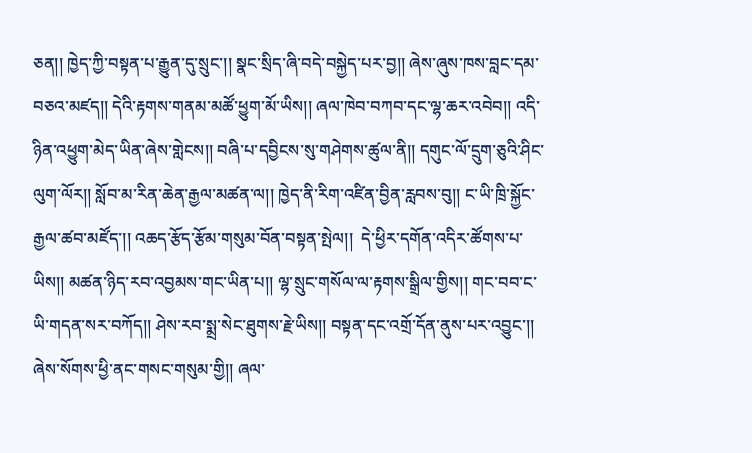ཅན།། ཁྱེད་ཀྱི་བསྟན་པ་རྒྱུན་དུ་སྲུང་།། སྣང་སྲིད་ཞི་བདེ་བསྐྱེད་པར་བྱ།། ཞེས་ཞུས་ཁས་བླང་དམ་བཅའ་མཛད།། དེའི་རྟགས་གནམ་མཚོ་ཕྱུག་མོ་ཡིས།། ཞལ་ཁེབ་བཀབ་དང་ལྷ་ཆར་འབེབ།། འདི་ཉིན་འཕྱུག་མེད་ཡིན་ཞེས་གླེངས།། བཞི་པ་དབྱིངས་སུ་གཤེགས་ཚུལ་ནི།། དགུང་ལོ་དྲུག་ཅུའི་ཤིང་ལུག་ལོར།། སློབ་མ་རིན་ཆེན་རྒྱལ་མཚན་ལ།། ཁྱེད་ནི་རིག་འཛིན་བྱིན་རླབས་བུ།། ང་ཡི་ཁྲི་སྐྱོང་རྒྱལ་ཚབ་མཛོད་།། འཆད་རྩོད་རྩོམ་གསུམ་བོན་བསྟན་སྤེལ།།  དེ་ཕྱིར་དགོན་འདིར་ཚོགས་པ་ཡིས།། མཚན་ཉིད་རབ་འབྱམས་གང་ཡིན་པ།། ལྷ་སྲུང་གསོལ་ལ་རྟགས་སྒྲིལ་གྱིས།། གང་བབ་ང་ཡི་གདན་སར་བཀོད།། ཤེས་རབ་སྨྲ་སེང་ཐུགས་རྗེ་ཡིས།། བསྟན་དང་འགྲོ་དོན་ནུས་པར་འབྱུང་།། ཞེས་སོགས་ཕྱི་ནང་གསང་གསུམ་གྱི།། ཞལ་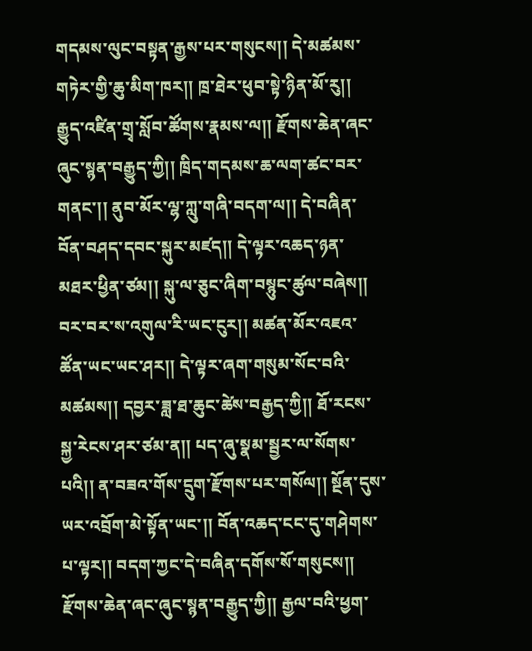གདམས་ལུང་བསྟན་རྒྱས་པར་གསུངས།། དེ་མཚམས་གཏེར་གྱི་ཆུ་མིག་ཁར།། ཁྲ་ཐེར་ཕུབ་སྟེ་ཉིན་མོ་རུ།། རྒྱུད་འཛིན་གྲྭ་སློབ་ཚོགས་རྣམས་ལ།། རྫོགས་ཆེན་ཞང་ཞུང་སྙན་བརྒྱུད་ཀྱི།། ཁྲིད་གདམས་ཆ་ལག་ཚང་བར་གནང་།། ནུབ་མོར་ལྷ་ཀླུ་གཞི་བདག་ལ།། དེ་བཞིན་བོན་བཤད་དབང་སྐུར་མཛད།། དེ་ལྟར་འཆད་ཉན་མཐར་ཕྱིན་ཙམ།། སྐུ་ལ་ཅུང་ཞིག་བསྙུང་ཚུལ་བཞེས།། བར་བར་ས་འགུལ་རི་ཡང་ངུར།། མཚན་མོར་འཇའ་ཚོན་ཡང་ཡང་ཤར།། དེ་ལྟར་ཞག་གསུམ་སོང་བའི་མཚམས།། དབྱར་ཟླ་ཐ་ཆུང་ཚེས་བརྒྱད་ཀྱི།། ཐོ་རངས་སྐྱ་རེངས་ཤར་ཙམ་ན།། པད་ཞུ་སྣམ་སྦྱར་ལ་སོགས་པའི།། ན་བཟའ་གོས་དྲུག་རྫོགས་པར་གསོལ།། སྔོན་དུས་ཡར་འབྲོག་མེ་སྟོན་ཡང་།། བོན་འཆད་ངང་དུ་གཤེགས་པ་ལྟར།། བདག་ཀྱང་དེ་བཞིན་དགོས་སོ་གསུངས།། རྫོགས་ཆེན་ཞང་ཞུང་སྙན་བརྒྱུད་ཀྱི།། རྒྱལ་བའི་ཕྱག་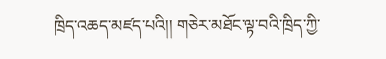ཁྲིད་འཆད་མཛད་པའི།། གཅེར་མཐོང་ལྟ་བའི་ཁྲིད་ཀྱི་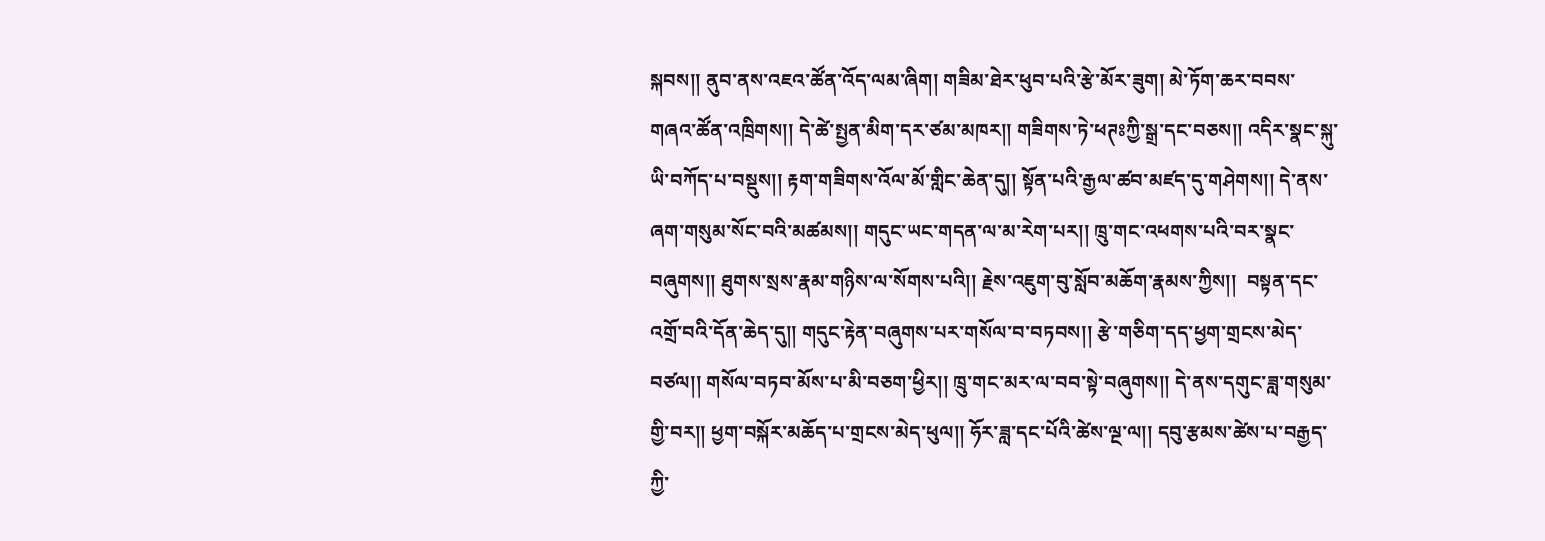སྐབས།། ནུབ་ནས་འཇའ་ཚོན་འོད་ལམ་ཞིག། གཟིམ་ཐེར་ཕུབ་པའི་རྩེ་མོར་ཟུག། མེ་ཏོག་ཆར་བབས་གཞའ་ཚོན་འཁྲིགས།། དེ་ཚེ་སྤྱན་མིག་དར་ཙམ་མཁར།། གཟིགས་ཏེ་ཕཊཿཀྱི་སྒྲ་དང་བཅས།། འདིར་སྣང་སྐུ་ཡི་བཀོད་པ་བསྡུས།། རྟག་གཟིགས་འོལ་མོ་གླིང་ཆེན་དུ།། སྟོན་པའི་རྒྱལ་ཚབ་མཛད་དུ་གཤེགས།། དེ་ནས་ཞག་གསུམ་སོང་བའི་མཚམས།། གདུང་ཡང་གདན་ལ་མ་རེག་པར།། ཁྲུ་གང་འཕགས་པའི་བར་སྣང་བཞུགས།། ཐུགས་སྲས་རྣམ་གཉིས་ལ་སོགས་པའི།། རྗེས་འཇུག་བུ་སློབ་མཆོག་རྣམས་ཀྱིས།།  བསྟན་དང་འགྲོ་བའི་དོན་ཆེད་དུ།། གདུང་རྟེན་བཞུགས་པར་གསོལ་བ་བཏབས།། རྩེ་གཅིག་དད་ཕྱག་གྲངས་མེད་བཙལ།། གསོལ་བཏབ་མོས་པ་མི་བཅག་ཕྱིར།། ཁྲུ་གང་མར་ལ་བབ་སྟེ་བཞུགས།། དེ་ནས་དགུང་ཟླ་གསུམ་གྱི་བར།། ཕྱག་བསྐོར་མཆོད་པ་གྲངས་མེད་ཕུལ།། ཧོར་ཟླ་དང་པོའི་ཚེས་ལྔ་ལ།། དབུ་རྩམས་ཚེས་པ་བརྒྱད་ཀྱི་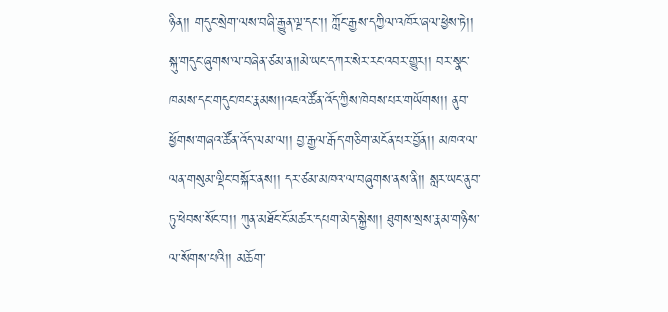ཉིན།། གདུང་སྲེག་ལས་བཞི་རྒྱུན་ལྔ་དང་།། ཀློང་རྒྱས་དཀྱིལ་འཁོར་ཞལ་ཕྱེས་ཏེ།། སྐུ་གདུང་ཞུགས་ལ་བཞེན་ཙམ་ན།།མེ་ཡང་དཀར་སེར་རང་འབར་གྱུར།། བར་སྣང་ཁམས་དང་གདུང་ཁང་རྣམས།།འཇའ་ཚོན་འོད་ཀྱིས་ཁེབས་པར་གཡོགས།། ནུབ་ཕྱོགས་གཞའ་ཚོན་འོད་ལམ་ལ།། བྱ་རྒྱལ་རྒོད་གཅིག་མངོན་པར་བྱོན།། མཁའ་ལ་ལན་གསུམ་ལྡིང་བསྐོར་ནས།། དར་ཙམ་མཁའ་ལ་བཞུགས་ནས་ནི།། སླར་ཡང་ནུབ་ཏུ་ཕེབས་སོང་བ།། ཀུན་མཐོང་ངོ་མཚར་དཔག་མེད་སྐྱེས།། ཐུགས་སྲས་རྣམ་གཉིས་ལ་སོགས་པའི།། མཆོག་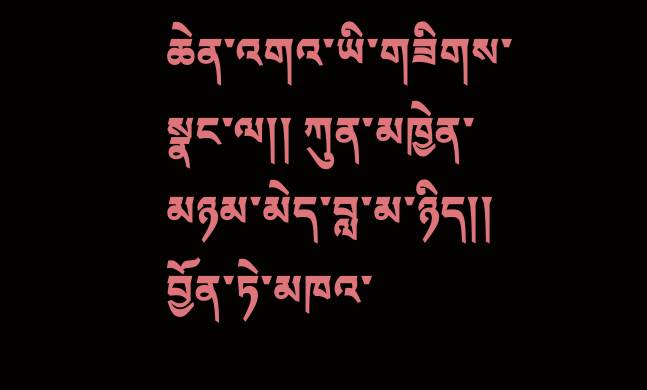ཆེན་འགའ་ཡི་གཟིགས་སྣང་ལ།། ཀུན་མཁྱེན་མཉམ་མེད་བླ་མ་ཉིད།། བྱོན་ཏེ་མཁའ་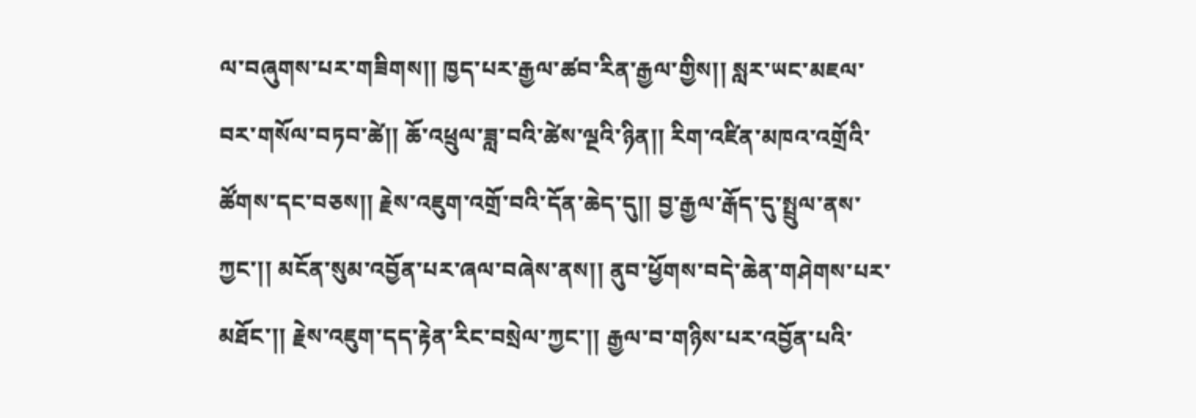ལ་བཞུགས་པར་གཟིགས།། ཁྱད་པར་རྒྱལ་ཚབ་རིན་རྒྱལ་གྱིས།། སླར་ཡང་མཇལ་བར་གསོལ་བཏབ་ཚེ།། ཆོ་འཕྲུལ་ཟླ་བའི་ཚེས་ལྔའི་ཉིན།། རིག་འཛིན་མཁའ་འགྲོའི་ཚོགས་དང་བཅས།། རྗེས་འཇུག་འགྲོ་བའི་དོན་ཆེད་དུ།། བྱ་རྒྱལ་རྒོད་དུ་སྤྲུལ་ནས་ཀྱང་།། མངོན་སུམ་འབྱོན་པར་ཞལ་བཞེས་ནས།། ནུབ་ཕྱོགས་བདེ་ཆེན་གཤེགས་པར་མཐོང་།། རྗེས་འཇུག་དད་རྟེན་རིང་བསྲེལ་ཀྱང་།། རྒྱལ་བ་གཉིས་པར་འབྱོན་པའི་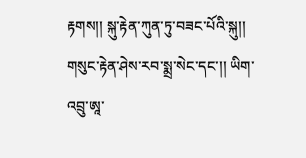རྟགས།། སྐུ་རྟེན་ཀུན་ཏུ་བཟང་པོའི་སྐུ།། གསུང་རྟེན་ཤེས་རབ་སྨྲ་སེང་དང་།། ཡིག་འབྲུ་ཨཱ་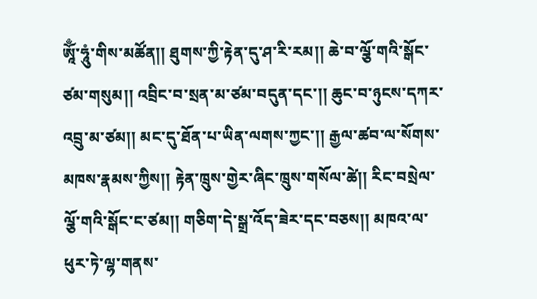ཨཱོྃ་ཧཱུཾ་གིས་མཚོན།། ཐུགས་ཀྱི་རྟེན་དུ་ཤ་རི་རམ།། ཆེ་བ་ལྕོ་གའི་སྒོང་ཙམ་གསུམ།། འབྲིང་བ་སྲན་མ་ཙམ་བདུན་དང་།། ཆུང་བ་ཉུངས་དཀར་འབྲུ་མ་ཙམ།། མང་དུ་ཐོན་པ་ཡིན་ལགས་ཀྱང་།། རྒྱལ་ཚབ་ལ་སོགས་མཁས་རྣམས་ཀྱིས།། རྟེན་ཁྲུས་གྱེར་ཞིང་ཁྲུས་གསོལ་ཚེ།། རིང་བསྲེལ་ལྕོ་གའི་སྒོང་ང་ཙམ།། གཅིག་དེ་སྒྲ་འོད་ཟེར་དང་བཅས།། མཁའ་ལ་ཕུར་ཏེ་ལྷ་གནས་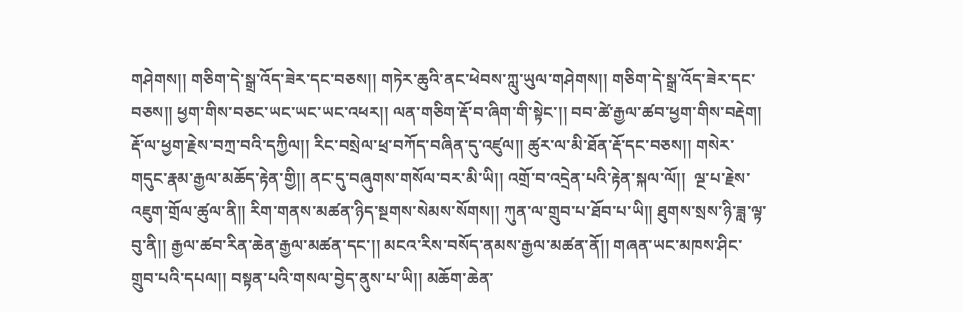གཤེགས།། གཅིག་དེ་སྒྲ་འོད་ཟེར་དང་བཅས།། གཏེར་ཆུའི་ནང་ཕེབས་ཀླུ་ཡུལ་གཤེགས།། གཅིག་དེ་སྒྲ་འོད་ཟེར་དང་བཅས།། ཕྱག་གིས་བཅང་ཡང་ཡང་ཡང་འཕར།། ལན་གཅིག་རྡོ་བ་ཞིག་གི་སྟེང་།། བབ་ཚེ་རྒྱལ་ཚབ་ཕྱག་གིས་བརྡེག། རྡོ་ལ་ཕྱག་རྗེས་བཀྲ་བའི་དཀྱིལ།། རིང་བསྲེལ་ཕྲ་བཀོད་བཞིན་དུ་འཛུལ།། ཚུར་ལ་མི་ཐོན་རྡོ་དང་བཅས།། གསེར་གདུང་རྣམ་རྒྱལ་མཆོད་རྟེན་གྱི།། ནང་དུ་བཞུགས་གསོལ་བར་མི་ཡི།། འགྲོ་བ་འདྲེན་པའི་རྟེན་སྐལ་ལོ།།  ལྔ་པ་རྗེས་འཇུག་གྲོལ་ཚུལ་ནི།། རིག་གནས་མཚན་ཉིད་སྔགས་སེམས་སོགས།། ཀུན་ལ་གྲུབ་པ་ཐོབ་པ་ཡི།། ཐུགས་སྲས་ཉི་ཟླ་ལྟ་བུ་ནི།། རྒྱལ་ཚབ་རིན་ཆེན་རྒྱལ་མཚན་དང་།། མངའ་རིས་བསོད་ནམས་རྒྱལ་མཚན་ནོ།། གཞན་ཡང་མཁས་ཤིང་གྲུབ་པའི་དཔལ།། བསྟན་པའི་གསལ་བྱེད་ནུས་པ་ཡི།། མཆོག་ཆེན་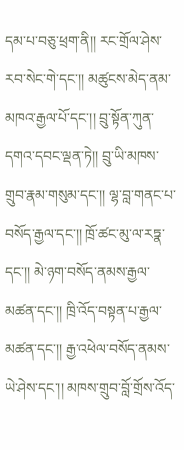དམ་པ་བཅུ་ཕྲག་ནི།། རང་གྲོལ་ཤེས་རབ་སེང་གེ་དང་།། མཚུངས་མེད་ནམ་མཁའ་རྒྱལ་པོ་དང་།། བྲུ་སྟོན་ཀུན་དགའ་དབང་ལྡན་ཏེ།། བྲུ་ཡི་མཁས་གྲུབ་རྣམ་གསུམ་དང་།། ལྷ་བླ་གནང་པ་བསོད་རྒྱལ་དང་།། ཁྲོ་ཚང་མུ་ལ་རཏྣ་དང་།། མེ་ཉག་བསོད་ནམས་རྒྱལ་མཚན་དང་།། ཁྲི་འོད་བསྟན་པ་རྒྱལ་མཚན་དང་།། རྒྱ་འཕེལ་བསོད་ནམས་ཡེ་ཤེས་དང་།། མཁས་གྲུབ་བློ་གྲོས་འོད་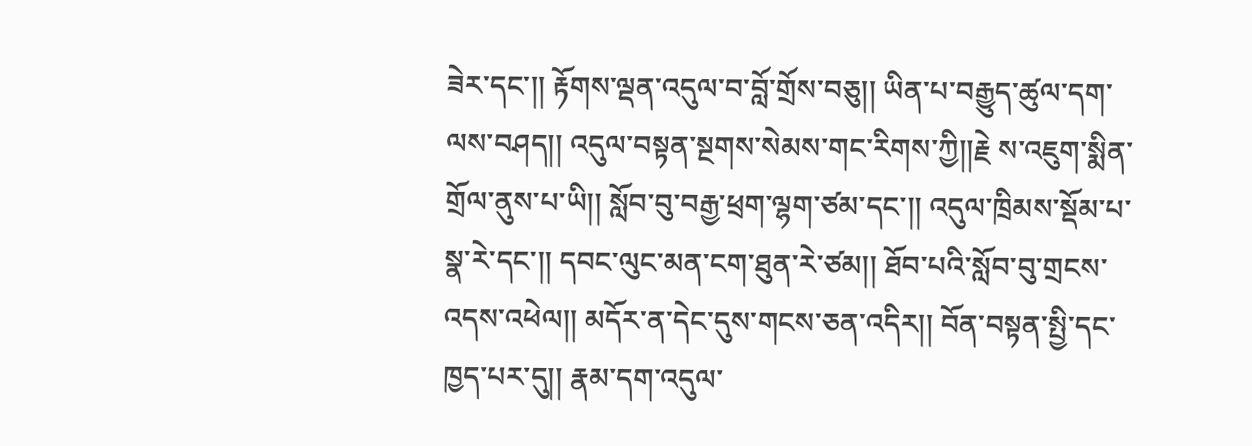ཟེར་དང་།། རྟོགས་ལྡན་འདུལ་བ་བློ་གྲོས་བཅུ།། ཡིན་པ་བརྒྱུད་ཚུལ་དག་ལས་བཤད།། འདུལ་བསྟན་སྔགས་སེམས་གང་རིགས་ཀྱི།།རྗེ ས་འཇུག་སྨིན་གྲོལ་ནུས་པ་ཡི།། སློབ་བུ་བརྒྱ་ཕྲག་ལྷག་ཙམ་དང་།། འདུལ་ཁྲིམས་སྡོམ་པ་སྣ་རེ་དང་།། དབང་ལུང་མན་ངག་ཐུན་རེ་ཙམ།། ཐོབ་པའི་སློབ་བུ་གྲངས་འདས་འཕེལ།། མདོར་ན་དེང་དུས་གངས་ཅན་འདིར།། བོན་བསྟན་སྤྱི་དང་ཁྱད་པར་དུ།། རྣམ་དག་འདུལ་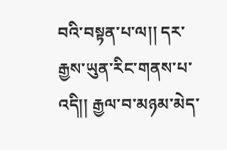བའི་བསྟན་པ་ལ།། དར་རྒྱས་ཡུན་རིང་གནས་པ་འདི།། རྒྱལ་བ་མཉམ་མེད་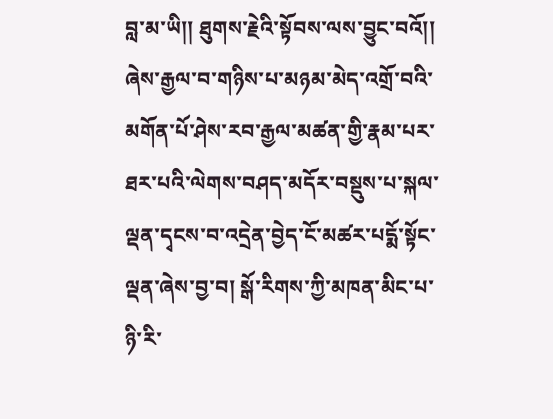བླ་མ་ཡི།། ཐུགས་རྗེའི་སྟོབས་ལས་བྱུང་བའོ།།
ཞེས་རྒྱལ་བ་གཉིས་པ་མཉམ་མེད་འགྲོ་བའི་མགོན་པོ་ཤེས་རབ་རྒྱལ་མཚན་གྱི་རྣམ་པར་ཐར་པའི་ལེགས་བཤད་མདོར་བསྡུས་པ་སྐལ་ལྡན་དྭངས་བ་འདྲེན་བྱེད་ངོ་མཚར་པདྨོ་སྟོང་ལྡན་ཞེས་བྱ་བ། སྒོ་རིགས་ཀྱི་མཁན་མིང་པ་ཉི་རི་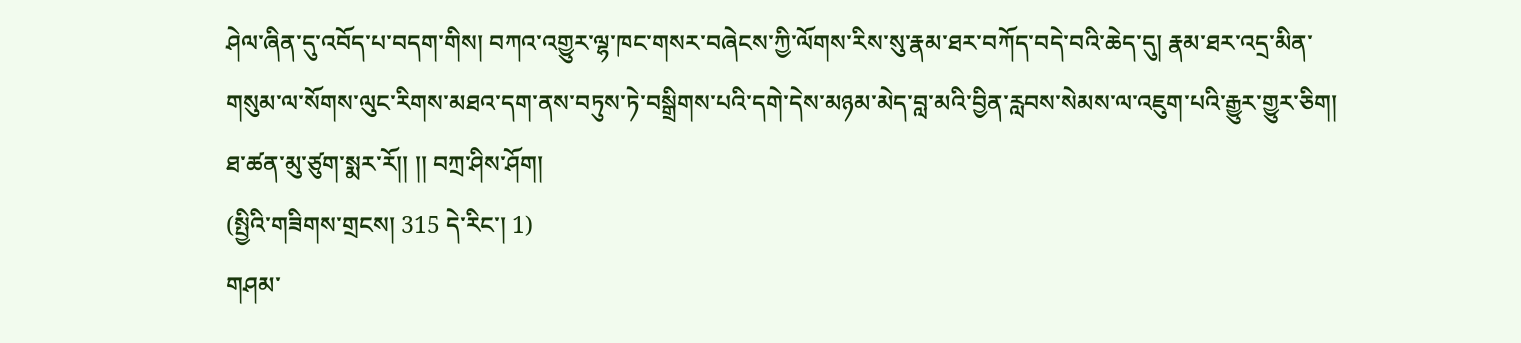ཤེལ་ཞིན་དུ་འབོད་པ་བདག་གིས། བཀའ་འགྱུར་ལྷ་ཁང་གསར་བཞེངས་ཀྱི་ལོགས་རིས་སུ་རྣམ་ཐར་བཀོད་བདེ་བའི་ཆེད་དུ། རྣམ་ཐར་འདྲ་མིན་གསུམ་ལ་སོགས་ལུང་རིགས་མཐའ་དག་ནས་བཏུས་ཏེ་བསྒྲིགས་པའི་དགེ་དེས་མཉམ་མེད་བླ་མའི་བྱིན་རླབས་སེམས་ལ་འཇུག་པའི་རྒྱུར་གྱུར་ཅིག། ཐ་ཚན་མུ་ཙུག་སྨར་རོ།། །། བཀྲ་ཤིས་ཤོག།
(སྤྱིའི་གཟིགས་གྲངས། 315 དེ་རིང་། 1)
གཤམ་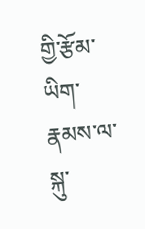གྱི་རྩོམ་ཡིག་རྣམས་ལ་སྐུ་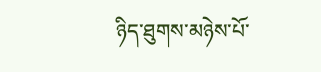ཉིད་ཐུགས་མཉེས་པོ་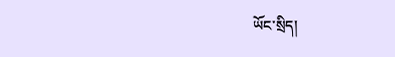ཡོང་སྲིད།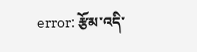error: རྩོམ་འདི་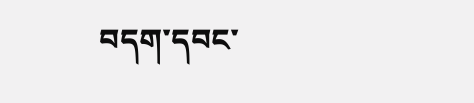བདག་དབང་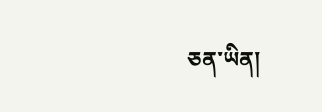ཅན་ཡིན།